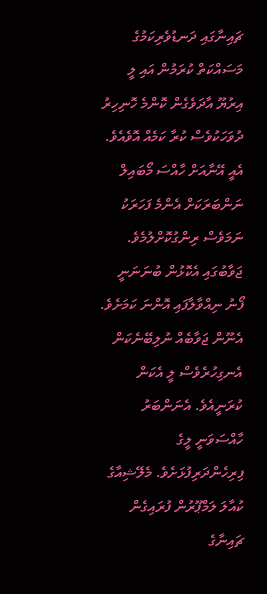ޗައިނާގައި ދަނޑުވެރިކަމުގެ މަސައްކަތް ކުރަމުން އައި ލީ އިރުޔޫ އާދަވެގެން ކޮންމެ ހޮނިހިރު ދުވަހަކުވެސް ކުރާ ކަމެއް އޮވެއެވެ. އެއީ އޭނާއަށް ހާއްސަ މޯބައިލް ނަންބަރަކަށް އެންމެ ފަހަރަކު ނަމަވެސް ރިންގުކޮށްލުމެވެ. ޖަވާބުގައި އެކޮޅުން ބުނަނަނީ ފޯނު ނިއްވާލާފައި އޮންނަ ކަމަށެވެ. އެނޫން ޖަވާބެއް ނުލިބޭނެކަން އެނގިހުރެވެސް ލީ އެކަން ކުރަނީއެވެ. އެނަންބަރު ހާއްސަވަނީ ލީގެ ފިރިހެންދަރިފުޅަށެވެ. މެލޭޝިއާގެ ކުއާލަ ލަމްޕޫރުން ފުރައިގެން ޗައިނާގެ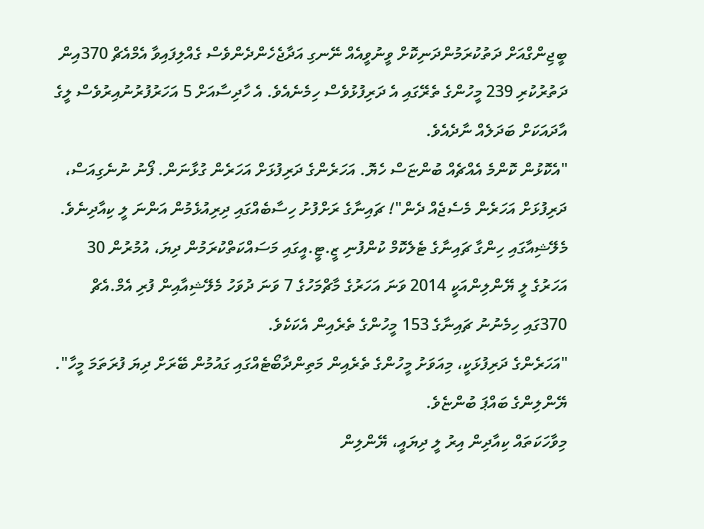ބީޖިންގްއަށް ދަތުކުރަމުންދަނިކޮށް ވީނުވީއެއް ނޭނގި އަދާޖެހެންދެންވެސް ގެއްލިފައިވާ އެމްއެޗް 370އިން ދަތުރުކުރި 239 މީހުންގެ ތެރޭގައި އެ ދަރިފުޅުވެސް ހިމެނެއެވެ. އެ ހާދިސާއަށް 5 އަހަރުފުރުނުއިރުވެސް ލީގެ އާދައަކަށް ބަދަލެއް ނާދެއެވެ.
"އެކޮޅުން ކޮންމެ އެއްޗެއް ބުންޏަސް ހެޔޮ. އަހަރެންގެ ދަރިފުޅަށް އަހަރެން ގުޅާނަން. ފޯނު ނުނެގިއަސް، ދަރިފުޅަށް އަހަރެން މެސެޖެއް ދެން"! ޗައިނާގެ ރަށްފުށު ހިސާބެއްގައި ދިރިއުޅެމުން އަންނަ ލީ ކިއާދިނެވެ.
މެލޭޝިއާގައި ހިންގާ ޗައިނާގެ ޓެލެކޮމް ކުންފުނި ޒީ.ޓީ.އީގައި މަސައްކަތްކުރަމުން ދިޔަ، އުމުރުން 30 އަހަރުގެ ލީ ޔޭންލިންއަކީ 2014 ވަނަ އަހަރުގެ މާޗްމަހުގެ 7 ވަނަ ދުވަހު މެލޭޝިއާއިން ފުރި އެމް.އެޗް 370ގައި ހިމެނުނު ޗައިނާގެ 153 މީހުންގެ ތެރެއިން އެކަކެވެ.
"އަހަރެންގެ ދަރިފުޅަކީ، މިއަވަށު މީހުންގެ ތެރެއިން މަތިންދާބޯޓެއްގައި ގައުމުން ބޭރަށް ދިޔަ ފުރަތަމަ މީހާ". ޔޭންލިންގެ ބައްޕަ ބުންޏެވެ.
މިވާހަކަތައް ކިއާދިން އިރު ލީ ދިޔައީ، ޔޭންލިން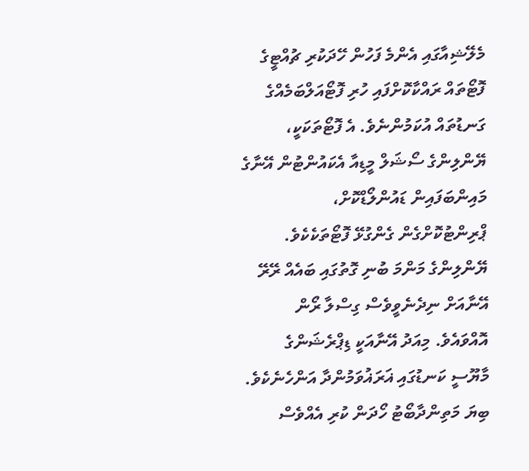މެލޭޝިއާގައި އެންމެ ފަހުން ހޭދަކުރި ޗުއްޓީގެ ފޮޓޯތައް ރައްކާކޮށްފައި ހުރި ފޮޓޯއަލްބަމެއްގެ ގަނޑުތައް އުކަމުންނެވެ. އެ ފޮޓޯތަކަކީ، ޔޭންލިންގެ ސޯޝަލް މީޑިއާ އެކައުންޓުން އޭނާގެ މައިންބަފައިން ޑައުންލޯޑްކޮށް، ޕްރިންޓުކޮށްގެން ގެންގުޅޭ ފޮޓޯތަކެކެވެ.
ޔޭންލިންގެ މަންމަ ބުނި ގޮތުގައި ބައެއް ރޭރޭ އޭނާއަށް ނިދެނެވީވެސް ގިސްލާ ރޯން އޮއްވައެވެ. މިއަދު އޭނާއަކީ ޑިޕްރެޝަންގެ މާޔޫސީ ކަނޑުގައި ޣަރަޣުވަމުންދާ އަންހެނެކެވެ.
ބިޔަ މަތިންދާބޯޓު ހޯދަން ކުރި އެއްވެސް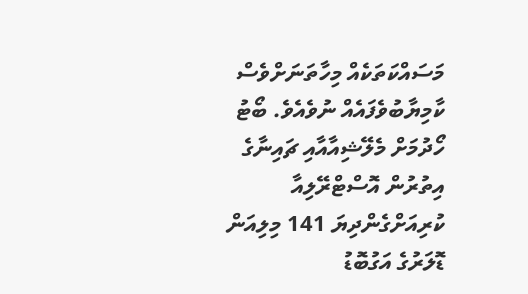މަސައްކަތަކެއް މިހާތަނަށްވެސް ކާމިޔާބުވެފައެއް ނުވެއެވެ. ބޯޓު ހޯދުމަށް މެލޭޝިއާއާއި ޗައިނާގެ އިތުރުން އޮސްޓްރޭލިއާ ކުރިއަށްގެންދިޔަ 141 މިލިއަން ޑޮލަރުގެ އަގުބޮޑު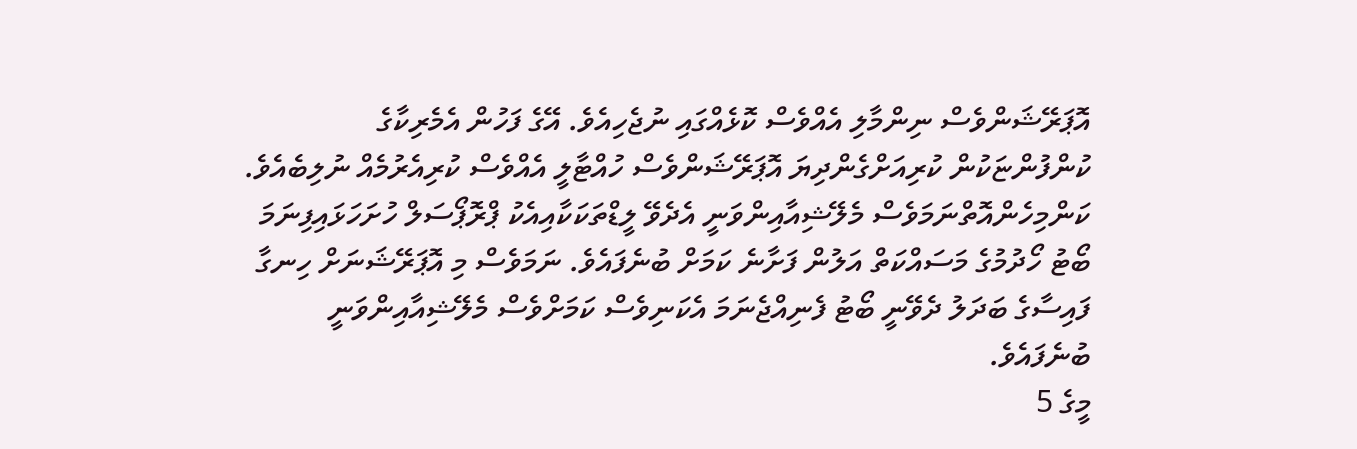އޮޕަރޭޝަންވެސް ނިންމާލި އެއްވެސް ކޮޅެއްގައި ނުޖެހިއެވެ. އޭގެ ފަހުން އެމެރިކާގެ ކުންފުންޏަކުން ކުރިއަށްގެންދިޔަ އޮޕަރޭޝަންވެސް ހުއްޓާލީ އެއްވެސް ކުރިއެރުމެއް ނުލިބެއެވެ. ކަންމިހެންއޮތްނަމަވެސް މެލޭޝިއާއިންވަނީ އެދެވޭ ލީޑްތަކަކާއިއެކު ޕްރޮޕޯސަލް ހުށަހަޅައިފިނަމަ ބޯޓު ހޯދުމުގެ މަސައްކަތް އަލުން ފަށާނެ ކަމަށް ބުނެފައެވެ. ނަމަވެސް މި އޮޕަރޭޝަނަށް ހިނގާ ފައިސާގެ ބަދަލު ދެވޭނީ ބޯޓު ފެނިއްޖެނަމަ އެކަނިވެސް ކަމަށްވެސް މެލޭޝިއާއިންވަނީ ބުނެފައެވެ.
މީގެ 5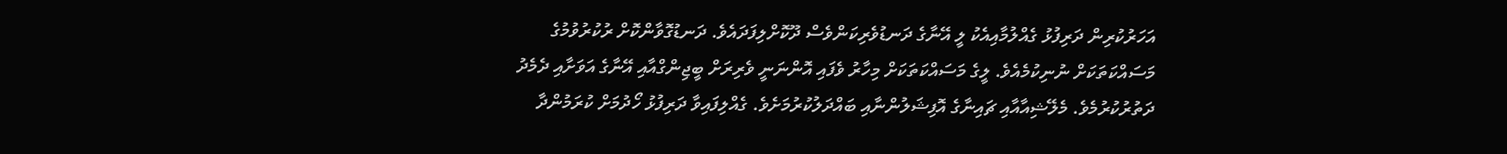އަހަރުކުރިން ދަރިފުޅު ގެއްލުމާއިއެކު ލީ އޭނާގެ ދަނޑުވެރިކަންވެސް ދޫކޮށްލިފަދައެވެ. ދަނޑުގޮވާންކޮށް ރުކުރުވުމުގެ މަސައްކަތަކަށް ނުނިކުމެއެވެ. ލީގެ މަސައްކަތަކަށް މިހާރު ވެފައި އޮންނަނީ ވެރިރަށް ބީޖިންގްއާއި އޭނާގެ އަވަށާއި ދެމެދު ދަތުރުކުރުމެވެ. މެލޭޝިއާއާއި ޗައިނާގެ އޮފިޝަލުންނާއި ބައްދަލުކުރުމަށެވެ. ގެއްލިފައިވާ ދަރިފުޅު ހޯދުމަށް ކުރަމުންދާ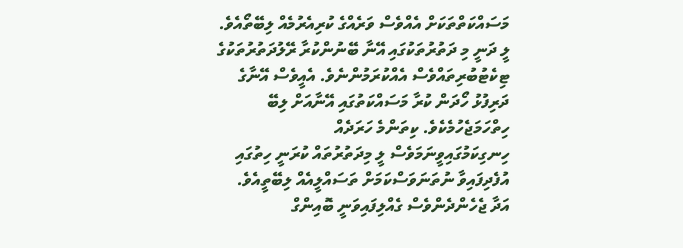މަސައްކަތްތަކަށް އެއްވެސް ވަރެއްގެ ކުރިއެރުމެއް ލިބޭތޯއެވެ.
ލީ ދަނީ މި ދަތުރުތަކުގައި އޭނާ ބޭނުންކުރާ ރޭލުދަތުރުތަކުގެ ޓިކެޓުބުރިތައްވެސް އެއްކުރަމުންނެވެ. އެއީވެސް އޭނާގެ ދަރިފުޅު ހޯދަން ކުރާ މަސައްކަތުގައި އޭނާއަށް ލިބޭ ހިތްހަމަޖެހުމެކެވެ. ކިތަންމެ ހަރަދެއް ހިނގިކަމުގައިވީނަމަވެސް ލީ މިދަތުރުތައް ކުރަނީ ހިތުގައި އުފެދިފައިވާ ނުތަނަވަސްކަމަށް ތަސައްލީއެއް ލިބޭތީއެވެ. އަދާ ޖެހެންދެންވެސް ގެއްލިފައިވަނީ ބޮއިންގް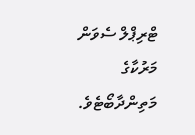ޓްރިޕްލް ސެވަން މަރުކާގެ މަތިންދާބޯޓެވެ.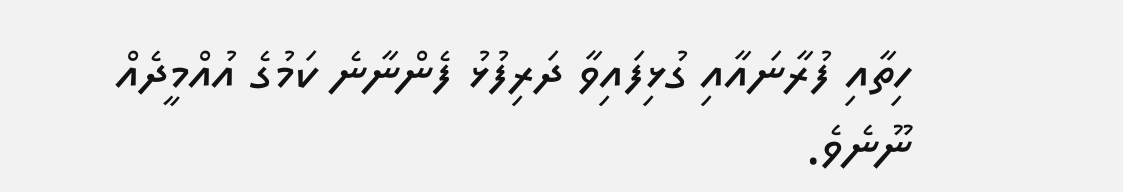ހިތާއި ފުރާނައާއި ގުޅިފައިވާ ދަރިފުޅު ފެންނާނެ ކަމުގެ އުއްމީދެއް ނޫނެވެ.